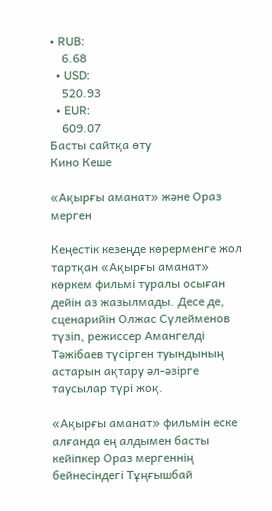• RUB:
    6.68
  • USD:
    520.93
  • EUR:
    609.07
Басты сайтқа өту
Кино Кеше

«Ақырғы аманат» және Ораз мерген

Кеңестік кезеңде көрерменге жол тартқан «Ақырғы аманат» көркем фильмі туралы осыған дейін аз жазылмады. Десе де, сценарийін Олжас Сүлейменов түзіп, режиссер Амангелді Тәжібаев түсірген туындының астарын ақтару әл-әзірге таусылар түрі жоқ.

«Ақырғы аманат» фильмін еске алғанда ең алдымен басты кейіпкер Ораз мергеннің бейнесіндегі Тұңғышбай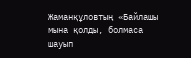Жаманқұловтың «Байлашы мына қолды, болмаса шауып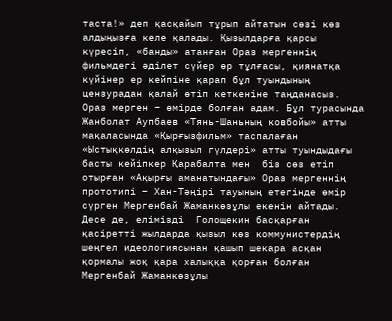таста!» деп қасқайып тұрып айтатын сөзі көз алдыңызға келе қалады. Қызылдарға қарсы күресіп, «банды» атанған Ораз мергеннің фильмдегі әділет сүйер өр тұлғасы, қиянатқа күйінер ер кейпіне қарап бұл туындының цензурадан қалай өтіп кеткеніне таңданасыз. Ораз мерген – өмірде болған адам. Бұл турасында Жанболат Аупбаев «Тянь-Шаньның ковбойы» атты мақаласында «Қырғызфильм» таспалаған «Ыстықкөлдің алқызыл гүлдері» атты туындыдағы басты кейіпкер Қарабалта мен  біз сөз етіп отырған «Ақырғы аманатындағы» Ораз мергеннің прототипі – Хан-Тәңірі тауының етегінде өмір сүрген Мергенбай Жаманкөзұлы екенін айтады. Десе де, елімізді  Голощекин басқарған қасіретті жылдарда қызыл көз коммунистердің шеңгел идеологиясынан қашып шекара асқан қормалы жоқ қара халыққа қорған болған Мергенбай Жаманкөзұлы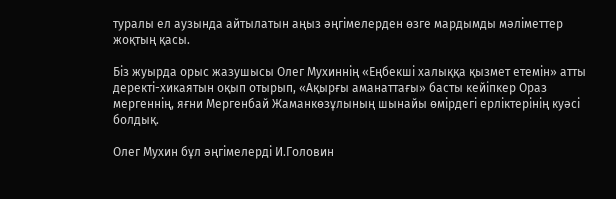туралы ел аузында айтылатын аңыз әңгімелерден өзге мардымды мәліметтер жоқтың қасы.

Біз жуырда орыс жазушысы Олег Мухиннің «Еңбекші халыққа қызмет етемін» атты деректі-хикаятын оқып отырып, «Ақырғы аманаттағы» басты кейіпкер Ораз мергеннің, яғни Мергенбай Жаманкөзұлының шынайы өмірдегі ерліктерінің куәсі болдық.

Олег Мухин бұл әңгімелерді И.Головин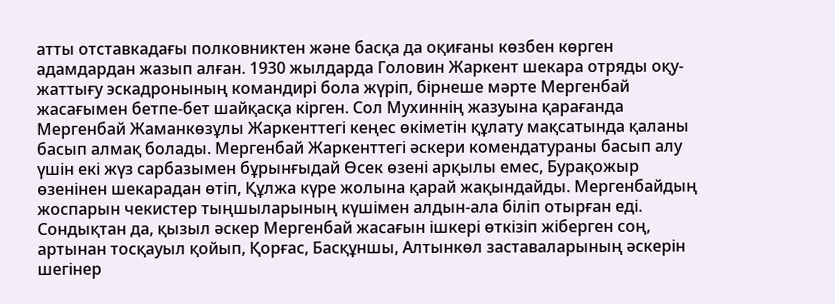атты отставкадағы полковниктен және басқа да оқиғаны көзбен көрген адамдардан жазып алған. 1930 жылдарда Головин Жаркент шекара отряды оқу-жаттығу эскадронының командирі бола жүріп, бірнеше мәрте Мергенбай жасағымен бетпе-бет шайқасқа кірген. Сол Мухиннің жазуына қарағанда Мергенбай Жаманкөзұлы Жаркенттегі кеңес өкіметін құлату мақсатында қаланы басып алмақ болады. Мергенбай Жаркенттегі әскери комендатураны басып алу үшін екі жүз сарбазымен бұрынғыдай Өсек өзені арқылы емес, Бурақожыр өзенінен шекарадан өтіп, Құлжа күре жолына қарай жақындайды. Мергенбайдың жоспарын чекистер тыңшыларының күшімен алдын-ала біліп отырған еді. Сондықтан да, қызыл әскер Мергенбай жасағын ішкері өткізіп жіберген соң, артынан тосқауыл қойып, Қорғас, Басқұншы, Алтынкөл заставаларының әскерін шегінер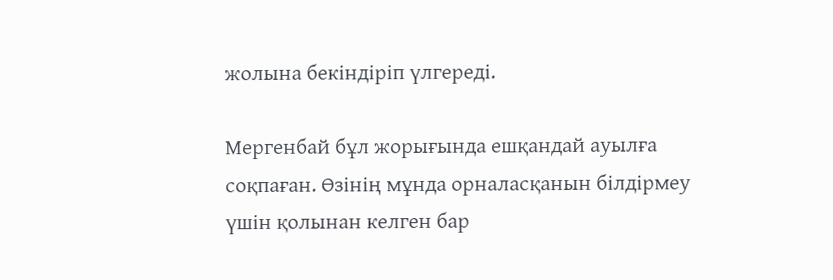жолына бекіндіріп үлгереді.

Мергенбай бұл жорығында ешқандай ауылға соқпаған. Өзінің мұнда орналасқанын білдірмеу үшін қолынан келген бар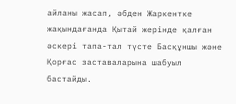айланы жасап, әбден Жаркентке жақындағанда Қытай жерінде қалған әскері тапа-тал түсте Басқұншы және Қорғас заставаларына шабуыл бастайды.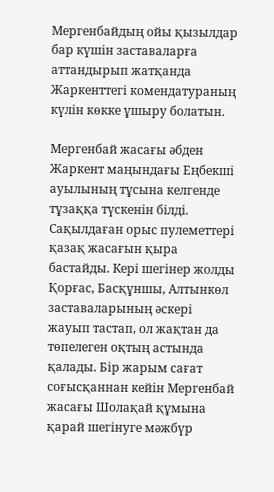Мергенбайдың ойы қызылдар бар күшін заставаларға аттандырып жатқанда Жаркенттегі комендатураның күлін көкке ұшыру болатын.

Мергенбай жасағы әбден Жаркент маңындағы Еңбекші ауылының тұсына келгенде тұзаққа түскенін білді. Сақылдаған орыс пулеметтері қазақ жасағын қыра бастайды. Кері шегінер жолды Қорғас, Басқұншы, Алтынкөл заставаларының әскері жауып тастап, ол жақтан да төпелеген оқтың астында қалады. Бір жарым сағат соғысқаннан кейін Мергенбай жасағы Шолақай құмына қарай шегінуге мәжбүр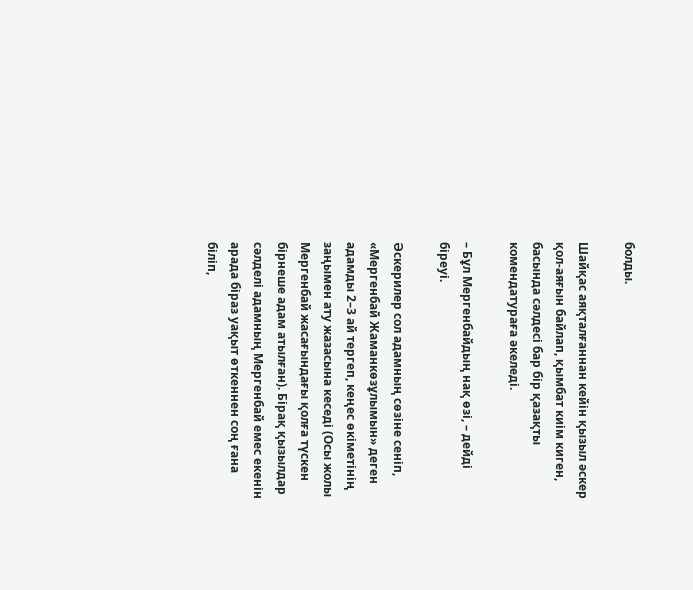болды.

Шайқас аяқталғаннан кейін қызыл әскер қол-аяғын байлап, қымбат киім киген, басында сәлдесі бар бір қазақты комендатураға әкеледі.

– Бұл Мергенбайдың нақ өзі, – дейді біреуі.

Әскерилер сол адамның сөзіне сеніп, «Мергенбай Жаманкөзұлымын» деген адамды 2–3 ай тергеп, кеңес өкіметінің заңымен ату жазасына кеседі (Осы жолы Мергенбай жасағындағы қолға түскен бірнеше адам атылған). Бірақ қызылдар сәлделі адамның Мергенбай емес екенін арада біраз уақыт өткеннен соң ғана біліп,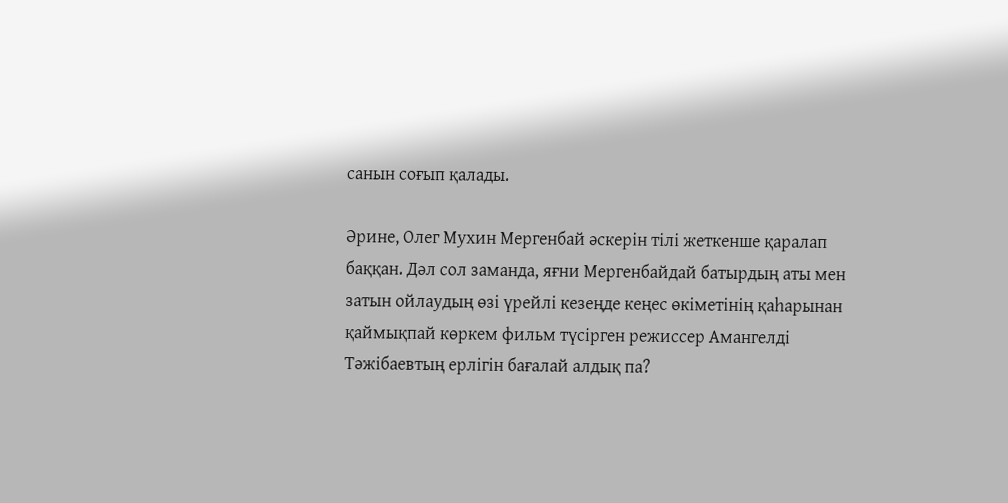санын соғып қалады.

Әрине, Олег Мухин Мергенбай әскерін тілі жеткенше қаралап баққан. Дәл сол заманда, яғни Мергенбайдай батырдың аты мен затын ойлаудың өзі үрейлі кезеңде кеңес өкіметінің қаһарынан қаймықпай көркем фильм түсірген режиссер Амангелді Тәжібаевтың ерлігін бағалай алдық па?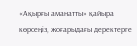«Ақырғы аманатты» қайыра көрсеңіз, жоғарыдағы деректерге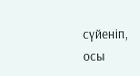сүйеніп, осы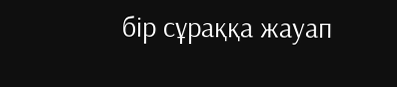бір сұраққа жауап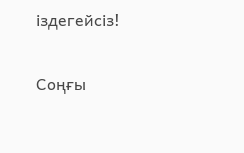іздегейсіз!

Соңғы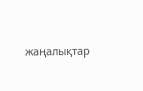жаңалықтар